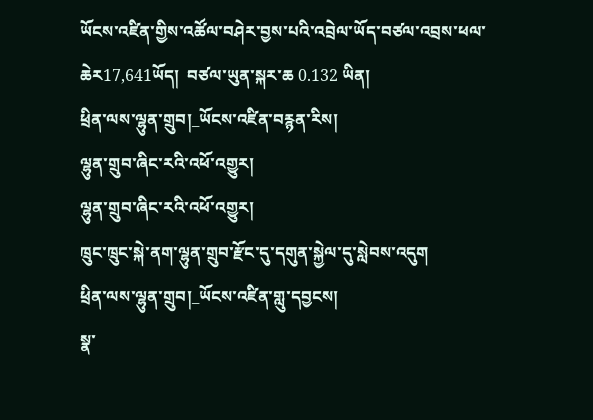ཡོངས་འཛིན་གྱིས་འཚོལ་བཤེར་བྱས་པའི་འབྲེལ་ཡོད་བཙལ་འབྲས་ཕལ་ཆེར17,641ཡོད།  བཙལ་ཡུན་སྐར་ཆ 0.132 ཡིན།
ཕྲིན་ལས་ལྷུན་གྲུབ།_ཡོངས་འཛིན་བརྙན་རིས།
ལྷུན་གྲུབ་ཞིང་རའི་འཕོ་འགྱུར།
ལྷུན་གྲུབ་ཞིང་རའི་འཕོ་འགྱུར།
ཁྲུང་ཁྲུང་སྐེ་ནག་ལྷུན་གྲུབ་རྫོང་དུ་དགུན་སྐྱེལ་དུ་སླེབས་འདུག
ཕྲིན་ལས་ལྷུན་གྲུབ།_ཡོངས་འཛིན་གླུ་དབྱངས།
སྣ་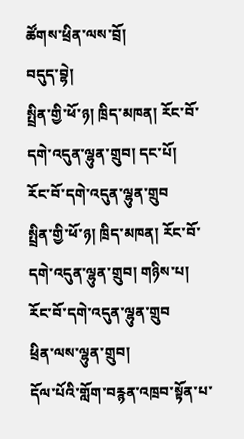ཚོགས་ཕྲིན་ལས་བྲོ།
བདུད་བྷེ།
སྤྲིན་གྱི་ཕོ་ཉ། ཁྲིད་མཁན། རོང་བོ་དགེ་འདུན་ལྷུན་གྲུབ། དང་པོ།
རོང་བོ་དགེ་འདུན་ལྷུན་གྲུབ
སྤྲིན་གྱི་ཕོ་ཉ། ཁྲིད་མཁན། རོང་བོ་དགེ་འདུན་ལྷུན་གྲུབ། གཉིས་པ།
རོང་བོ་དགེ་འདུན་ལྷུན་གྲུབ
ཕྲིན་ལས་ལྷུན་གྲུབ།
དོལ་པོའི་གློག་བརྙན་འཁྲབ་སྟོན་པ་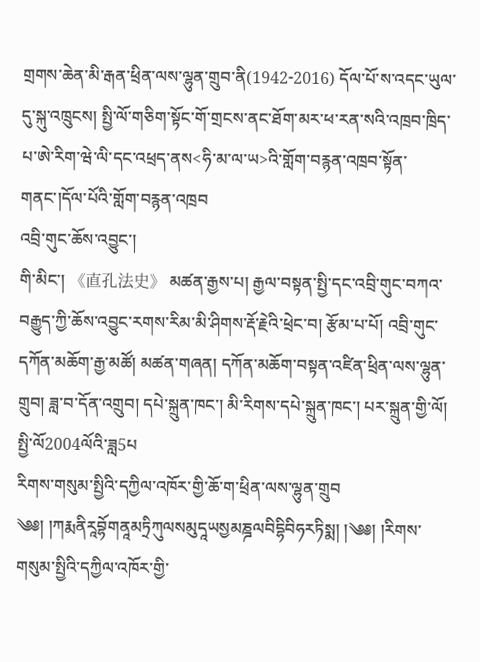གྲགས་ཆེན་མི་རྒན་ཕྲིན་ལས་ལྷུན་གྲུབ་ནི(1942-2016) དོལ་པོ་ས་འདང་ཡུལ་དུ་སྐུ་འཁྲུངས། སྤྱི་ལོ་གཅིག་སྟོང་གོ་གྲངས་ནང་ཐོག་མར་ཕ་རན་སའི་འཁྲབ་ཁྲིད་པ་ཨེ་རིག་ཝེ་ལི་དང་འཕྲད་ནས<ཧི་མ་ལ་ཡ>འི་གློག་བརྙན་འཁྲབ་སྟོན་གནང་།དོལ་པོའི་གློག་བརྙན་འཁྲབ
འབྲི་གུང་ཆོས་འབྱུང་།
གི་མིང་། 《直孔法史》 མཚན་རྒྱས་པ། རྒྱལ་བསྟན་སྤྱི་དང་འབྲི་གུང་བཀའ་བརྒྱུད་ཀྱི་ཆོས་འབྱུང་རགས་རིམ་མི་ཤིགས་རྡོ་རྗེའི་ཕྲེང་བ། རྩོམ་པ་པོ། འབྲི་གུང་དཀོན་མཆོག་རྒྱ་མཚོ། མཚན་གཞན། དཀོན་མཆོག་བསྟན་འཛིན་ཕྲིན་ལས་ལྷུན་གྲུབ། ཟླ་བ་དོན་འགྲུབ། དཔེ་སྐྲུན་ཁང་། མི་རིགས་དཔེ་སྐྲུན་ཁང་། པར་སྐྲུན་གྱི་ལོ། སྤྱི་ལོ2004ལོའི་ཟླ5པ
རིགས་གསུམ་སྤྱིའི་དཀྱིལ་འཁོར་གྱི་ཆོ་ག་ཕྲིན་ལས་ལྷུན་གྲུབ
༄༅། །ཀརྨནིརཱབྷོགནཱམཏྲིཀུལསམུདཱཡསྱམཎྜལབིདྷིབིཧརཏིསྨ། །༄༅། །རིགས་གསུམ་སྤྱིའི་དཀྱིལ་འཁོར་གྱི་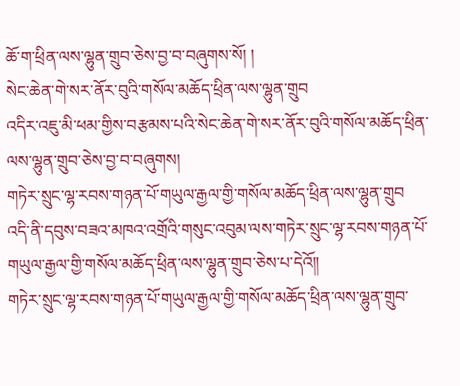ཆོ་ག་ཕྲིན་ལས་ལྷུན་གྲུབ་ཅེས་བྱ་བ་བཞུགས་སོ། །
སེང་ཆེན་གེ་སར་ནོར་བུའི་གསོལ་མཆོད་ཕྲིན་ལས་ལྷུན་གྲུབ
འདིར་འཇུ་མི་ཕམ་གྱིས་བརྩམས་པའི་སེང་ཆེན་གེ་སར་ནོར་བུའི་གསོལ་མཆོད་ཕྲིན་ལས་ལྷུན་གྲུབ་ཅེས་བྱ་བ་བཞུགས།
གཏེར་སྲུང་ལྷ་རབས་གཉན་པོ་གཡུལ་རྒྱལ་གྱི་གསོལ་མཆོད་ཕྲིན་ལས་ལྷུན་གྲུབ
འདི་ནི་དབུས་བཟའ་མཁའ་འགྲོའི་གསུང་འབུམ་ལས་གཏེར་སྲུང་ལྷ་རབས་གཉན་པོ་གཡུལ་རྒྱལ་གྱི་གསོལ་མཆོད་ཕྲིན་ལས་ལྷུན་གྲུབ་ཅེས་པ་དེའོ༎
གཏེར་སྲུང་ལྷ་རབས་གཉན་པོ་གཡུལ་རྒྱལ་གྱི་གསོལ་མཆོད་ཕྲིན་ལས་ལྷུན་གྲུབ་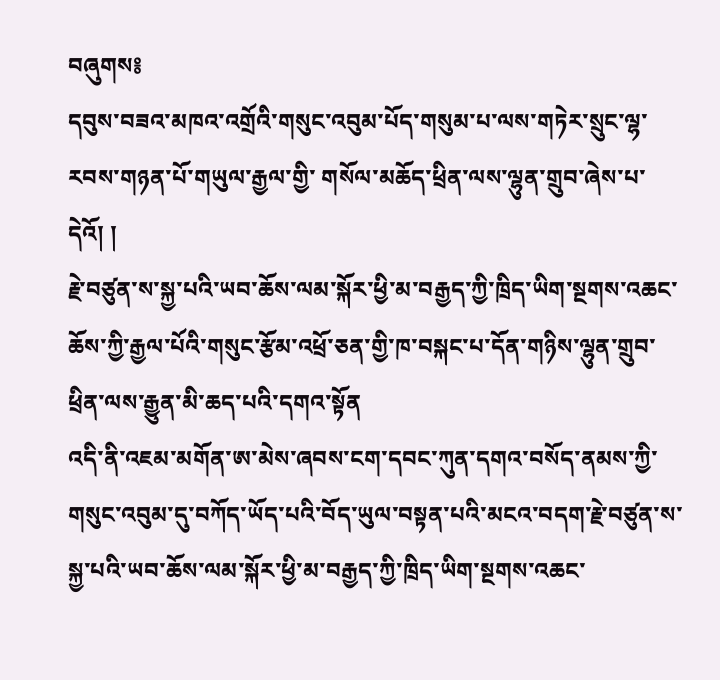བཞུགས༔
དབུས་བཟའ་མཁའ་འགྲོའི་གསུང་འབུམ་པོད་གསུམ་པ་ལས་གཏེར་སྲུང་ལྷ་རབས་གཉན་པོ་གཡུལ་རྒྱལ་གྱི་ གསོལ་མཆོད་ཕྲིན་ལས་ལྷུན་གྲུབ་ཞེས་པ་དེའོ། །
རྗེ་བཙུན་ས་སྐྱ་པའི་ཡབ་ཆོས་ལམ་སྐོར་ཕྱི་མ་བརྒྱད་ཀྱི་ཁྲིད་ཡིག་སྔགས་འཆང་ཆོས་ཀྱི་རྒྱལ་པོའི་གསུང་རྩོམ་འཕྲོ་ཅན་གྱི་ཁ་བསྐང་པ་དོན་གཉིས་ལྷུན་གྲུབ་ཕྲིན་ལས་རྒྱུན་མི་ཆད་པའི་དགའ་སྟོན
འདི་ནི་འཇམ་མགོན་ཨ་མེས་ཞབས་ངག་དབང་ཀུན་དགའ་བསོད་ནམས་ཀྱི་གསུང་འབུམ་དུ་བཀོད་ཡོད་པའི་བོད་ཡུལ་བསྟན་པའི་མངའ་བདག་རྗེ་བཙུན་ས་སྐྱ་པའི་ཡབ་ཆོས་ལམ་སྐོར་ཕྱི་མ་བརྒྱད་ཀྱི་ཁྲིད་ཡིག་སྔགས་འཆང་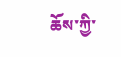ཆོས་ཀྱི་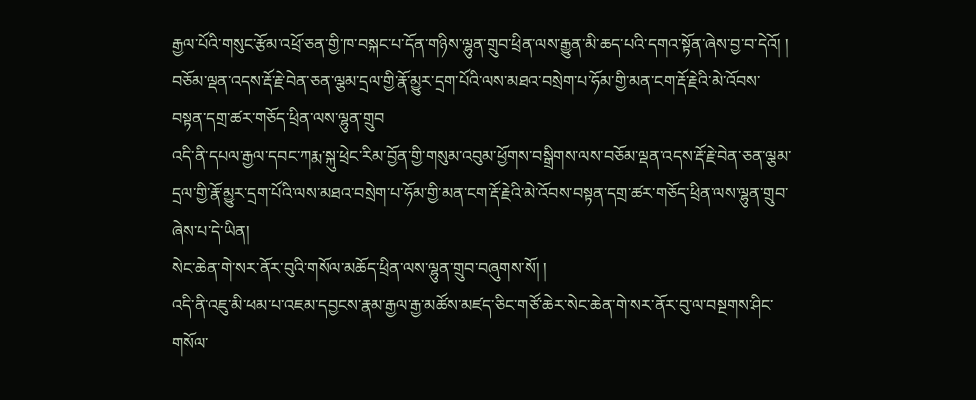རྒྱལ་པོའི་གསུང་རྩོམ་འཕྲོ་ཅན་གྱི་ཁ་བསྐང་པ་དོན་གཉིས་ལྷུན་གྲུབ་ཕྲིན་ལས་རྒྱུན་མི་ཆད་པའི་དགའ་སྟོན་ཞེས་བྱ་བ་དེའོ། །
བཅོམ་ལྡན་འདས་རྡོ་རྗེ་བེན་ཅན་ལྕམ་དྲལ་གྱི་རྣོ་མྱུར་དྲག་པོའི་ལས་མཐའ་བསྲེག་པ་ཧོམ་གྱི་མན་ངག་རྡོ་རྗེའི་མེ་འོབས་བསྟན་དགྲ་ཚར་གཅོད་ཕྲིན་ལས་ལྷུན་གྲུབ
འདི་ནི་དཔལ་རྒྱལ་དབང་ཀརྨ་སྐུ་ཕྲེང་རིམ་བྱོན་གྱི་གསུམ་འབུམ་ཕྱོགས་བསྒྲིགས་ལས་བཅོམ་ལྡན་འདས་རྡོ་རྗེ་བེན་ཅན་ལྕམ་དྲལ་གྱི་རྣོ་མྱུར་དྲག་པོའི་ལས་མཐའ་བསྲེག་པ་ཧོམ་གྱི་མན་ངག་རྡོ་རྗེའི་མེ་འོབས་བསྟན་དགྲ་ཚར་གཅོད་ཕྲིན་ལས་ལྷུན་གྲུབ་ཞེས་པ་དེ་ཡིན།
སེང་ཆེན་གེ་སར་ནོར་བུའི་གསོལ་མཆོད་ཕྲིན་ལས་ལྷུན་གྲུབ་བཞུགས་སོ། །
འདི་ནི་འཇུ་མི་ཕམ་པ་འཇམ་དབྱངས་རྣམ་རྒྱལ་རྒྱ་མཚོས་མཛད་ཅིང་གཙོ་ཆེར་སེང་ཆེན་གེ་སར་ནོར་བུ་ལ་བསྔགས་ཤིང་གསོལ་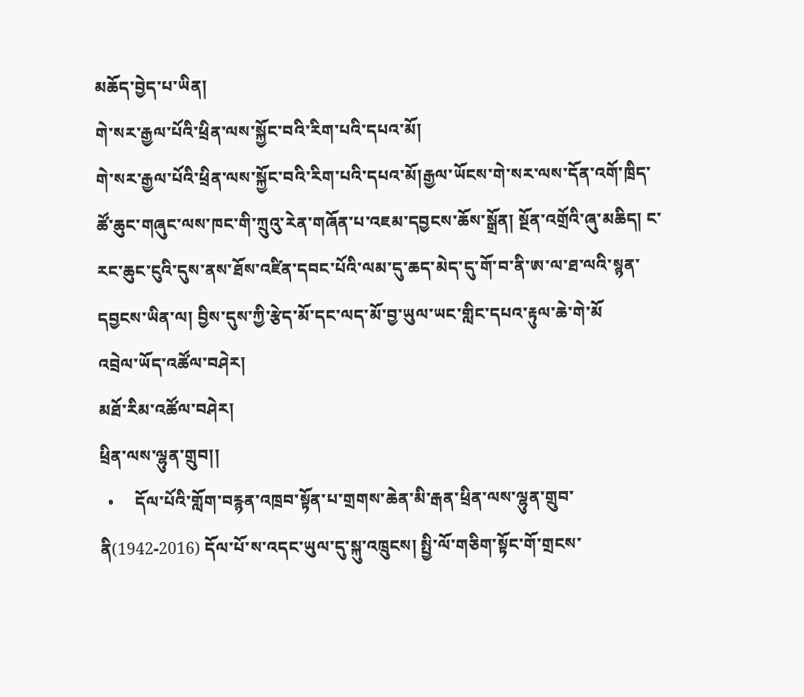མཆོད་བྱེད་པ་ཡིན།
གེ་སར་རྒྱལ་པོའི་ཕྲིན་ལས་སྐྱོང་བའི་རིག་པའི་དཔའ་མོ།
གེ་སར་རྒྱལ་པོའི་ཕྲིན་ལས་སྐྱོང་བའི་རིག་པའི་དཔའ་མོ།རྒྱལ་ཡོངས་གེ་སར་ལས་དོན་འགོ་ཁྲིད་ཚོ་ཆུང་གཞུང་ལས་ཁང་གི་ཀྲུའུ་རེན་གཞོན་པ་འཇམ་དབྱངས་ཆོས་སྒྲོན། སྔོན་འགྲོའི་ཞུ་མཆིད། ང་རང་ཆུང་ངུའི་དུས་ནས་ཐོས་འཛིན་དབང་པོའི་ལམ་དུ་ཆད་མེད་དུ་གོ་བ་ནི་ཨ་ལ་ཐ་ལའི་སྙན་དབྱངས་ཡིན་ལ། བྱིས་དུས་ཀྱི་རྩེད་མོ་དང་ལད་མོ་བྱ་ཡུལ་ཡང་གླིང་དཔའ་རྟུལ་ཆེ་གེ་མོ
འབྲེལ་ཡོད་འཚོལ་བཤེར།
མཐོ་རིམ་འཚོལ་བཤེར།
ཕྲིན་ལས་ལྷུན་གྲུབ།།
  •     དོལ་པོའི་གློག་བརྙན་འཁྲབ་སྟོན་པ་གྲགས་ཆེན་མི་རྒན་ཕྲིན་ལས་ལྷུན་གྲུབ་ནི(1942-2016) དོལ་པོ་ས་འདང་ཡུལ་དུ་སྐུ་འཁྲུངས། སྤྱི་ལོ་གཅིག་སྟོང་གོ་གྲངས་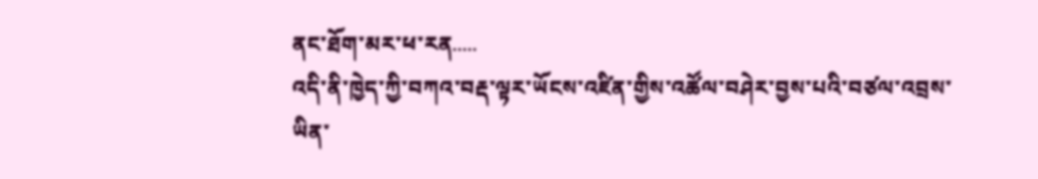ནང་ཐོག་མར་ཕ་རན.....
འདི་ནི་ཁྱེད་ཀྱི་བཀའ་བརྡ་ལྟར་ཡོངས་འཛིན་གྱིས་འཚོལ་བཤེར་བྱས་པའི་བཙལ་འབྲས་ཡིན་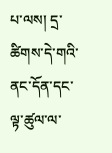པ་ལས། དྲ་ཚིགས་དེ་གའི་ནང་དོན་དང་ལྟ་ཚུལ་ལ་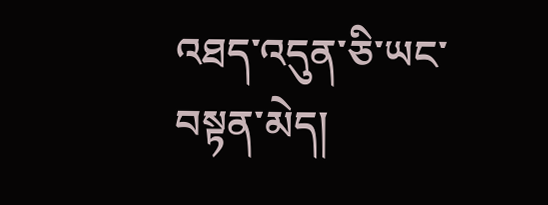འཐད་འདུན་ཅི་ཡང་བསྟན་མེད།